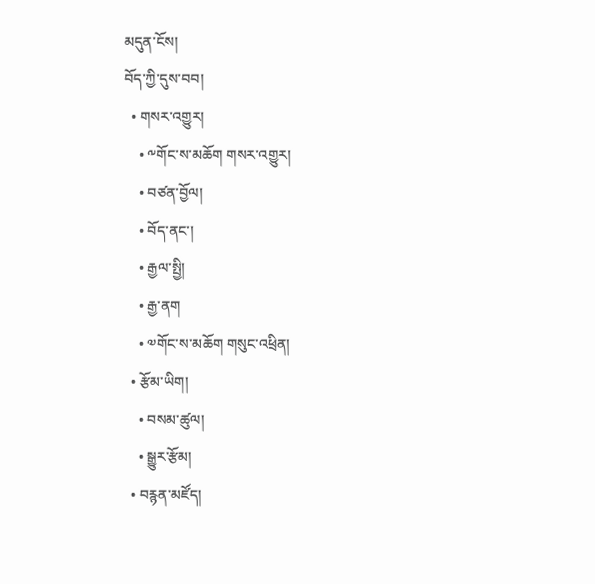མདུན་ངོས།
བོད་ཀྱི་དུས་བབ།
  • གསར་འགྱུར།
    • ༸གོང་ས་མཆོག གསར་འགྱུར།
    • བཙན་བྱོལ།
    • བོད་ནང་།
    • རྒྱལ་སྤྱི།
    • རྒྱ་ནག
    • ༧གོང་ས་མཆོག གསུང་འཕྲིན།
  • རྩོམ་ཡིག།
    • བསམ་ཚུལ།
    • སྒྱུར་རྩོམ།
  • བརྙན་མཛོད།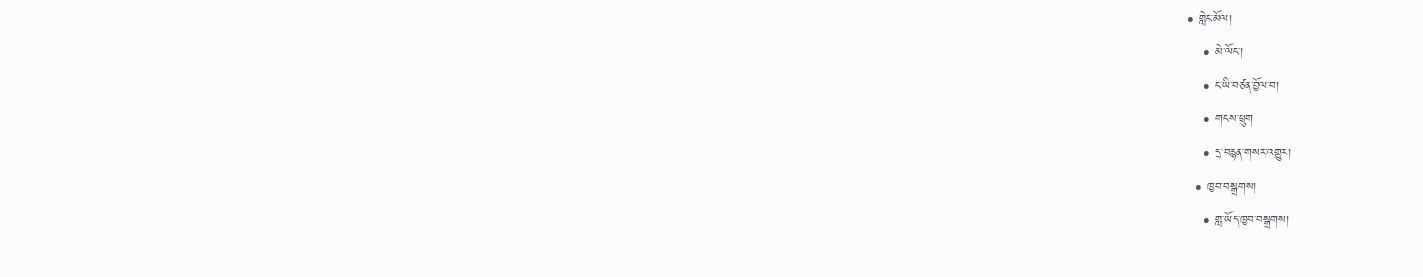• གླེང་མོལ།
    • མེ་ལོང་།
    • ང་ཡི་བཙན་བྱོལ་བ།
    • གངས་ཕྲུག
    • དྲ་བརྙན་གསར་འགྱུར།
  • ཁྱབ་བསྒྲགས།
    • གླ་ཡོད་ཁྱབ་བསྒྲགས།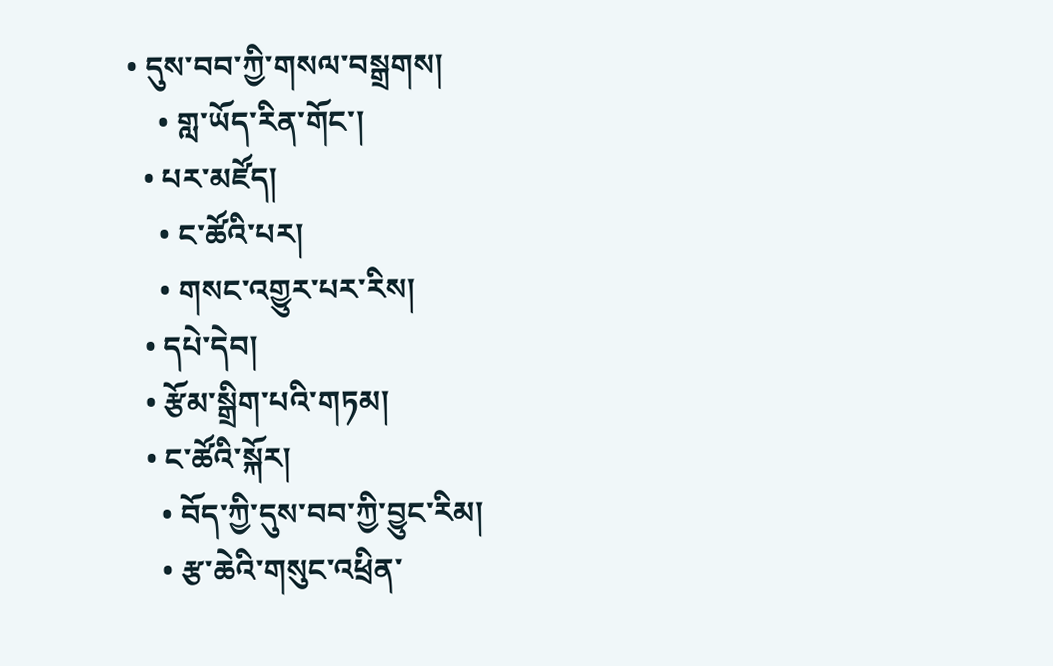• དུས་བབ་ཀྱི་གསལ་བསྒྲགས།
    • གླ་ཡོད་རིན་གོང་།
  • པར་མཛོད།
    • ང་ཚོའི་པར།
    • གསང་འགྱུར་པར་རིས།
  • དཔེ་དེབ།
  • རྩོམ་སྒྲིག་པའི་གཏམ།
  • ང་ཚོའི་སྐོར།
    • བོད་ཀྱི་དུས་བབ་ཀྱི་བྱུང་རིམ།
    • རྩ་ཆེའི་གསུང་འཕྲིན་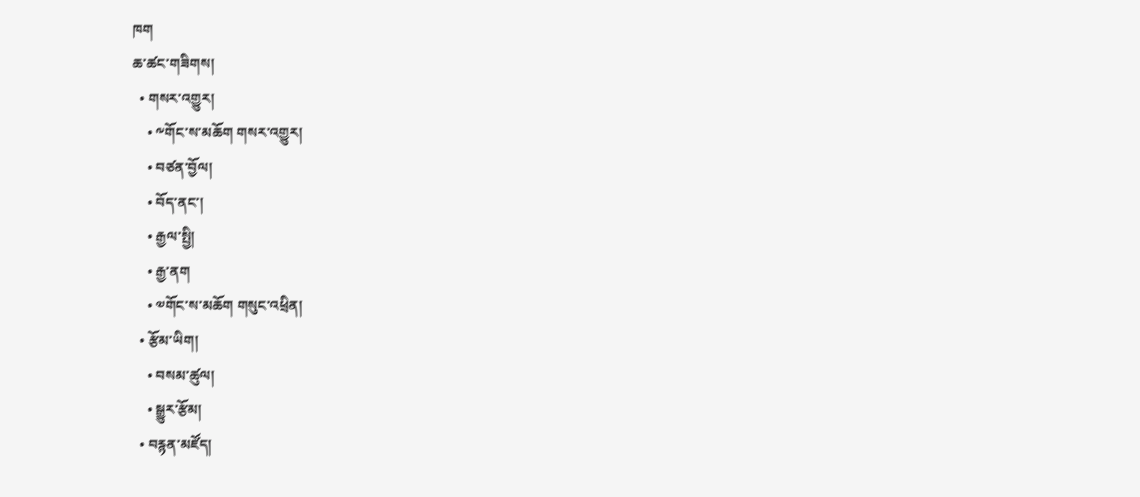ཁག
ཆ་ཚང་གཟིགས།
  • གསར་འགྱུར།
    • ༸གོང་ས་མཆོག གསར་འགྱུར།
    • བཙན་བྱོལ།
    • བོད་ནང་།
    • རྒྱལ་སྤྱི།
    • རྒྱ་ནག
    • ༧གོང་ས་མཆོག གསུང་འཕྲིན།
  • རྩོམ་ཡིག།
    • བསམ་ཚུལ།
    • སྒྱུར་རྩོམ།
  • བརྙན་མཛོད།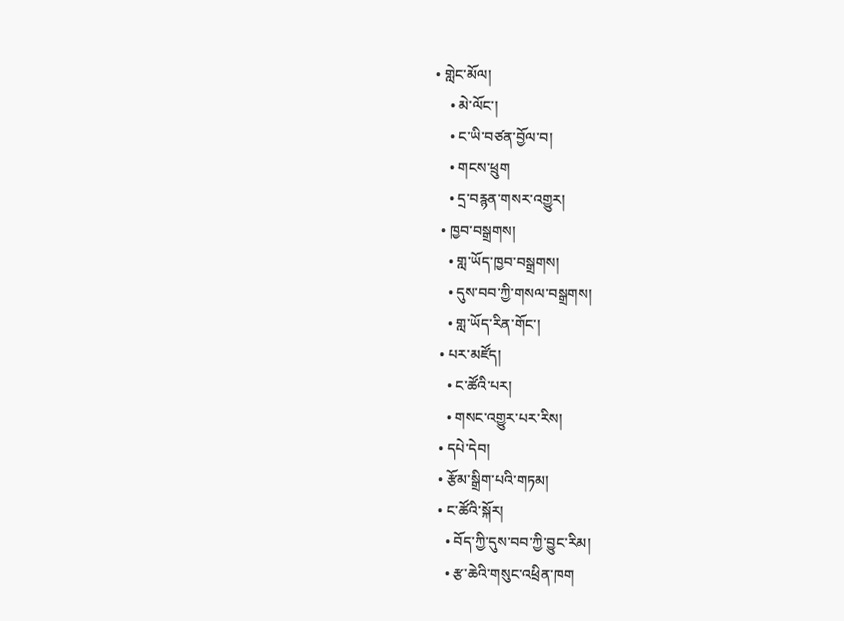• གླེང་མོལ།
    • མེ་ལོང་།
    • ང་ཡི་བཙན་བྱོལ་བ།
    • གངས་ཕྲུག
    • དྲ་བརྙན་གསར་འགྱུར།
  • ཁྱབ་བསྒྲགས།
    • གླ་ཡོད་ཁྱབ་བསྒྲགས།
    • དུས་བབ་ཀྱི་གསལ་བསྒྲགས།
    • གླ་ཡོད་རིན་གོང་།
  • པར་མཛོད།
    • ང་ཚོའི་པར།
    • གསང་འགྱུར་པར་རིས།
  • དཔེ་དེབ།
  • རྩོམ་སྒྲིག་པའི་གཏམ།
  • ང་ཚོའི་སྐོར།
    • བོད་ཀྱི་དུས་བབ་ཀྱི་བྱུང་རིམ།
    • རྩ་ཆེའི་གསུང་འཕྲིན་ཁག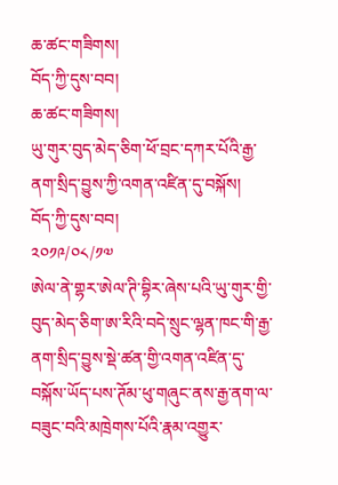ཆ་ཚང་གཟིགས།
བོད་ཀྱི་དུས་བབ།
ཆ་ཚང་གཟིགས།
ཡུ་གུར་བུད་མེད་ཅིག་ཕོ་བྲང་དཀར་པོའི་རྒྱ་ནག་སྲིད་བྱུས་ཀྱི་འགན་འཛིན་དུ་བསྐོས།
བོད་ཀྱི་དུས་བབ།
༢༠༡༩/༠༨/༡༧
ཨེལ་ནེ་གྷར་ཨེལ་ཊི་བྷིར་ཞེས་པའི་ཡུ་གུར་གྱི་བུད་མེད་ཅིག་ཨ་རིའི་བདེ་སྲུང་ལྷན་ཁང་གི་རྒྱ་ནག་སྲིད་བྱུས་སྡེ་ཚན་གྱི་འགན་འཛིན་དུ་བསྐོས་ཡོད་པས་ཊོམ་ཕུ་གཞུང་ནས་རྒྱ་ནག་ལ་བཟུང་བའི་མཁྲེགས་པོའི་རྣམ་འགྱུར་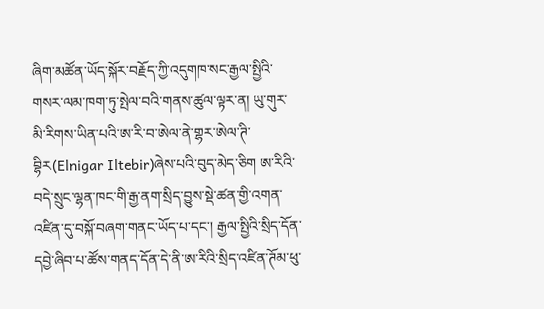ཞིག་མཚོན་ཡོད་སྐོར་བརྗོད་ཀྱི་འདུགཁ་སང་རྒྱལ་སྤྱིའི་གསར་ལམ་ཁག་ཏུ་སྤེལ་བའི་གནས་ཚུལ་ལྟར་ན། ཡུ་གུར་མི་རིགས་ཡིན་པའི་ཨ་རི་བ་ཨེལ་ནེ་གྷར་ཨེལ་ཊི་བྷིར(Elnigar Iltebir)ཞེས་པའི་བུད་མེད་ཅིག ཨ་རིའི་བདེ་སྲུང་ལྷན་ཁང་གི་རྒྱ་ནག་སྲིད་བྱུས་སྡེ་ཚན་གྱི་འགན་འཛིན་དུ་བསྐོ་བཞག་གནང་ཡོད་པ་དང་། རྒྱལ་སྤྱིའི་སྲིད་དོན་དབྱེ་ཞིབ་པ་ཚོས་གནད་དོན་དེ་ནི་ཨ་རིའི་སྲིད་འཛིན་ཊོམ་ཕུ་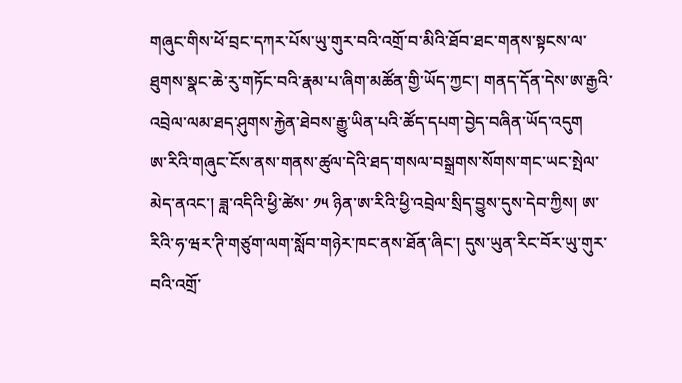གཞུང་གིས་ཕོ་བྲང་དཀར་པོས་ཡུ་གུར་བའི་འགྲོ་བ་མིའི་ཐོབ་ཐང་གནས་སྟངས་ལ་ཐུགས་སྣང་ཆེ་རུ་གཏོང་བའི་རྣམ་པ་ཞིག་མཚོན་གྱི་ཡོད་ཀྱང་། གནད་དོན་དེས་ཨ་རྒྱའི་འབྲེལ་ལམ་ཐད་ཤུགས་རྐྱེན་ཐེབས་རྒྱུ་ཡིན་པའི་ཚོད་དཔག་བྱེད་བཞིན་ཡོད་འདུག
ཨ་རིའི་གཞུང་ངོས་ནས་གནས་ཚུལ་དེའི་ཐད་གསལ་བསྒྲགས་སོགས་གང་ཡང་སྤེལ་མེད་ནའང་། ཟླ་འདིའི་ཕྱི་ཚེས་ ༡༥ ཉིན་ཨ་རིའི་ཕྱི་འབྲེལ་སྲིད་བྱུས་དུས་དེབ་ཀྱིས། ཨ་རིའི་ཧ་ཝར་ཊི་གཙུག་ལག་སློབ་གཉེར་ཁང་ནས་ཐོན་ཞིང་། དུས་ཡུན་རིང་བོར་ཡུ་གུར་བའི་འགྲོ་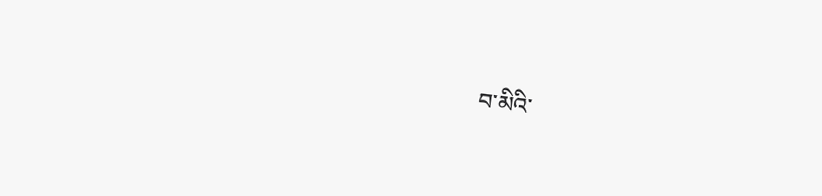བ་མིའི་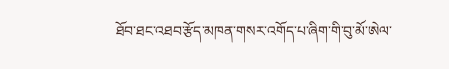ཐོབ་ཐང་འཐབ་རྩོད་མཁན་གསར་འགོད་པ་ཞིག་གི་བུ་མོ་ཨེལ་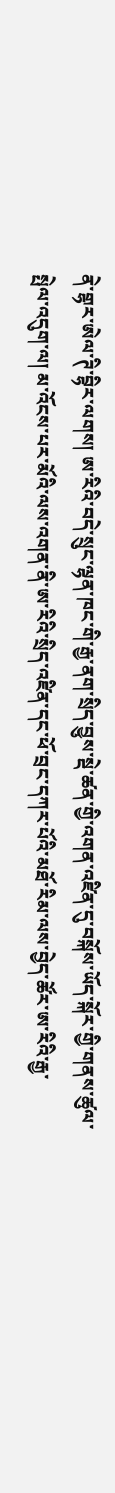ནེ་གྷར་ཨེལ་ཊི་བྷིར་ལགས། ཨ་རིའི་བདེ་སྲུང་ལྷན་ཁང་གི་རྒྱ་ནག་སྲིད་བྱུས་སྡེ་ཚན་གྱི་འགན་འཛིན་དུ་བསྐོས་ཡོད་སྐོར་གྱི་གནས་ཚུལ་སྤེལ་འདུག་ལ། མ་འོངས་པར་མོའི་ལས་འགན་ནི་ཨ་རིའི་སྲིད་འཛིན་དང་ཕོ་བྲང་དཀར་པོའི་མཐོ་རིམ་ལས་བྱེད་ཚོར་ཨ་རིའི་རྒྱ་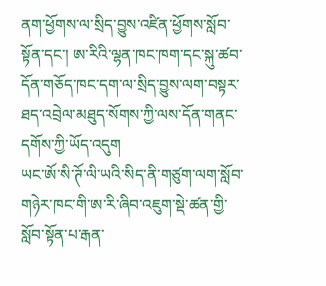ནག་ཕྱོགས་ལ་སྲིད་བྱུས་འཛིན་ཕྱོགས་སློབ་སྟོན་དང་། ཨ་རིའི་ལྷན་ཁང་ཁག་དང་སྐུ་ཚབ་དོན་གཅོད་ཁང་དག་ལ་སྲིད་བྱུས་ལག་བསྟར་ཐད་འབྲེལ་མཐུད་སོགས་ཀྱི་ལས་དོན་གནང་དགོས་ཀྱི་ཡོད་འདུག
ཡང་ཨོ་སི་ཊོ་ལི་ཡའི་སིད་ནི་གཙུག་ལག་སློབ་གཉེར་ཁང་གི་ཨ་རི་ཞིབ་འཇུག་སྡེ་ཚན་གྱི་སློབ་སྟོན་པ་རྒན་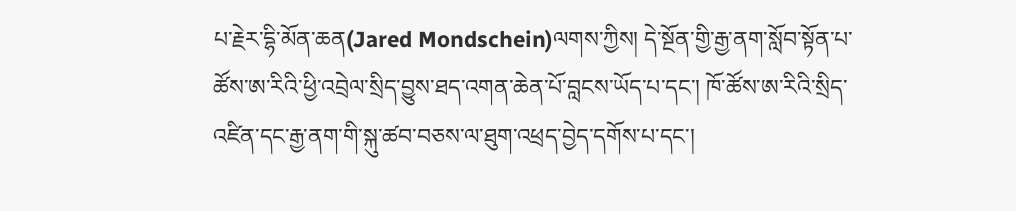པ་རྗེར་དྷི་མོན་ཆན(Jared Mondschein)ལགས་ཀྱིས། དེ་སྔོན་གྱི་རྒྱ་ནག་སློབ་སྟོན་པ་ཚོས་ཨ་རིའི་ཕྱི་འབྲེལ་སྲིད་བྱུས་ཐད་འགན་ཆེན་པོ་བླངས་ཡོད་པ་དང་། ཁོ་ཚོས་ཨ་རིའི་སྲིད་འཛིན་དང་རྒྱ་ནག་གི་སྐུ་ཚབ་བཅས་ལ་ཐུག་འཕྲད་བྱེད་དགོས་པ་དང་།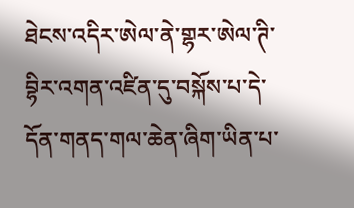ཐེངས་འདིར་ཨེལ་ནེ་གྷར་ཨེལ་ཊི་བྷིར་འགན་འཛིན་དུ་བསྐོས་པ་དེ་དོན་གནད་གལ་ཆེན་ཞིག་ཡིན་པ་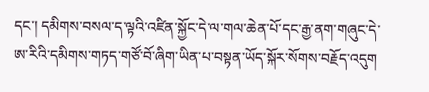དང་། དམིགས་བསལ་ད་ལྟའི་འཛིན་སྐྱོང་དེ་ལ་གལ་ཆེན་པོ་དང་རྒྱ་ནག་གཞུང་དེ་ཨ་རིའི་དམིགས་གཏད་གཙོ་བོ་ཞིག་ཡིན་པ་བསྟན་ཡོད་སྐོར་སོགས་བརྗོད་འདུག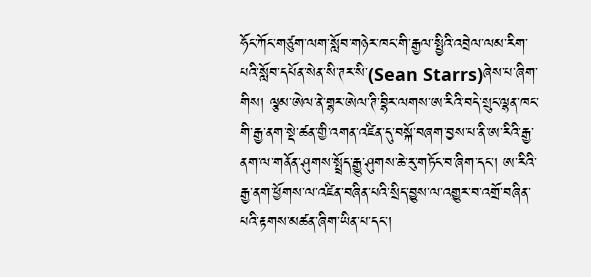ཧོང་ཀོང་གཙུག་ལག་སློབ་གཉེར་ཁང་གི་རྒྱལ་སྤྱིའི་འབྲེལ་ལམ་རིག་པའི་སློབ་དཔོན་སེན་སི་ཊར་སི་(Sean Starrs)ཞེས་པ་ཞིག་གིས། ལྕམ་ཨེལ་ནེ་གྷར་ཨེལ་ཊི་བྷིར་ལགས་ཨ་རིའི་བདེ་སྲུང་ལྷན་ཁང་གི་རྒྱ་ནག་སྡེ་ཚན་གྱི་འགན་འཛིན་དུ་བསྐོ་བཞག་བྱས་པ་ནི་ཨ་རིའི་རྒྱ་ནག་ལ་གནོན་ཤུགས་སྤྲོད་རྒྱུ་ཤུགས་ཆེ་རུ་གཏོང་བ་ཞིག་དང་། ཨ་རིའི་རྒྱ་ནག་ཕྱོགས་ལ་འཛིན་བཞིན་པའི་སྲིད་བྱུས་ལ་འགྱུར་བ་འགྲོ་བཞིན་པའི་རྟགས་མཚན་ཞིག་ཡིན་པ་དང་།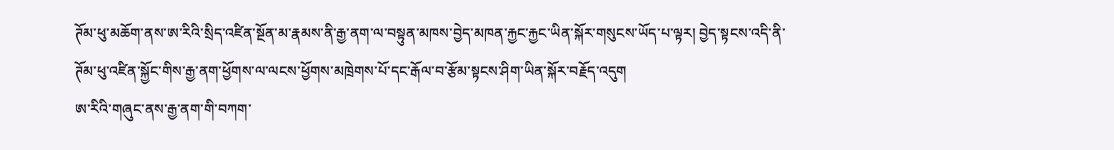ཊོམ་ཕུ་མཆོག་ནས་ཨ་རིའི་སྲིད་འཛིན་སྔོན་མ་རྣམས་ནི་རྒྱ་ནག་ལ་བསྟུན་མཁས་བྱེད་མཁན་རྐྱང་རྐྱང་ཡིན་སྐོར་གསུངས་ཡོད་པ་ལྟར། བྱེད་སྟངས་འདི་ནི་ཊོམ་ཕུ་འཛིན་སྐྱོང་གིས་རྒྱ་ནག་ཕྱོགས་ལ་ལངས་ཕྱོགས་མཁྲེགས་པོ་དང་རྒོལ་བ་རྩོམ་སྟངས་ཤིག་ཡིན་སྐོར་བརྗོད་འདུག
ཨ་རིའི་གཞུང་ནས་རྒྱ་ནག་གི་བཀག་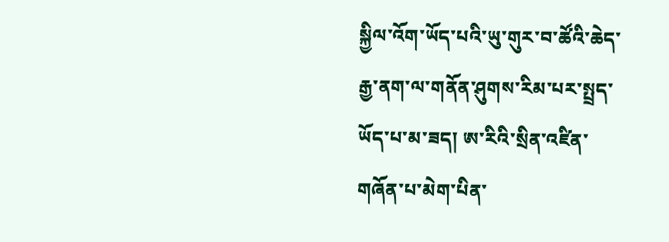སྐྱིལ་འོག་ཡོད་པའི་ཡུ་གུར་བ་ཚོའི་ཆེད་རྒྱ་ནག་ལ་གནོན་ཤུགས་རིམ་པར་སྤྲད་ཡོད་པ་མ་ཟད། ཨ་རིའི་སྲིན་འཛིན་གཞོན་པ་མེག་པིན་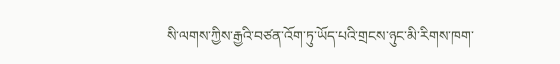སི་ལགས་ཀྱིས་རྒྱའི་བཙན་འོག་ཏུ་ཡོད་པའི་གྲངས་ཉུང་མི་རིགས་ཁག་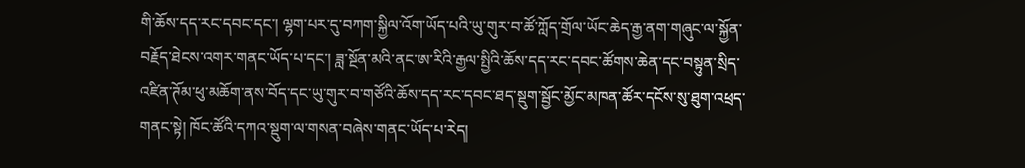གི་ཆོས་དད་རང་དབང་དང་། ལྷག་པར་དུ་བཀག་སྐྱིལ་འོག་ཡོད་པའི་ཡུ་གུར་བ་ཚོ་ཀློད་གྲོལ་ཡོང་ཆེད་རྒྱ་ནག་གཞུང་ལ་སྐྱོན་བརྗོད་ཐེངས་འགར་གནང་ཡོད་པ་དང་། ཟླ་སྔོན་མའི་ནང་ཨ་རིའི་རྒྱལ་སྤྱིའི་ཆོས་དད་རང་དབང་ཚོགས་ཆེན་དང་བསྟུན་སྲིད་འཛིན་ཊོམ་ཕུ་མཆོག་ནས་བོད་དང་ཡུ་གུར་བ་གཙོའི་ཆོས་དད་རང་དབང་ཐད་སྡུག་སྦྱོང་མྱོང་མཁན་ཚོར་དངོས་སུ་ཐུག་འཕྲད་གནང་སྟེ། ཁོང་ཚོའི་དཀའ་སྡུག་ལ་གསན་བཞེས་གནང་ཡོད་པ་རེད།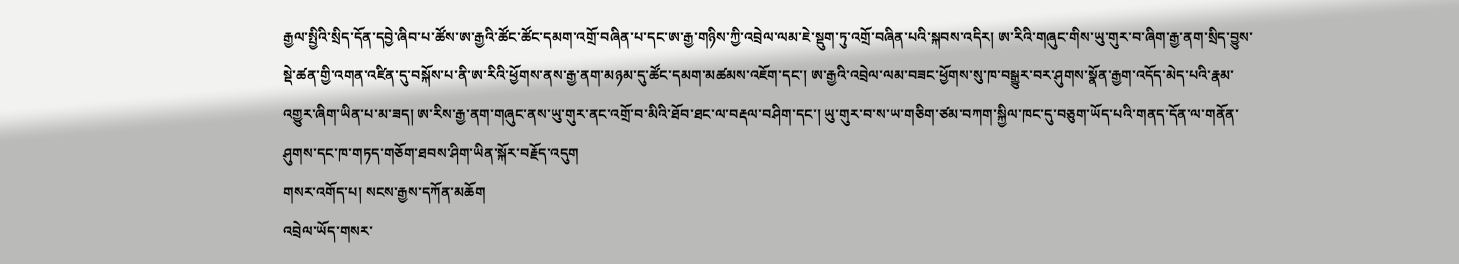རྒྱལ་སྤྱིའི་སྲིད་དོན་དབྱེ་ཞིབ་པ་ཚོས་ཨ་རྒྱའི་ཚོང་ཚོང་དམག་འགྲོ་བཞིན་པ་དང་ཨ་རྒྱ་གཉིས་ཀྱི་འབྲེལ་ལམ་ཇེ་སྡུག་ཏུ་འགྲོ་བཞིན་པའི་སྐབས་འདིར། ཨ་རིའི་གཞུང་གིས་ཡུ་གུར་བ་ཞིག་རྒྱ་ནག་སྲིད་བྱུས་སྡེ་ཚན་གྱི་འགན་འཛིན་དུ་བསྐོས་པ་ནི་ཨ་རིའི་ཕྱོགས་ནས་རྒྱ་ནག་མཉམ་དུ་ཚོང་དམག་མཚམས་འཇོག་དང་། ཨ་རྒྱའི་འབྲེལ་ལམ་བཟང་ཕྱོགས་སུ་ཁ་བསྒྱུར་བར་ཤུགས་སྣོན་རྒྱག་འདོད་མེད་པའི་རྣམ་འགྱུར་ཞིག་ཡིན་པ་མ་ཟད། ཨ་རིས་རྒྱ་ནག་གཞུང་ནས་ཡུ་གུར་ནང་འགྲོ་བ་མིའི་ཐོབ་ཐང་ལ་བརྡལ་བཤིག་དང་། ཡུ་གུར་བ་ས་ཡ་གཅིག་ཙམ་བཀག་སྐྱིལ་ཁང་དུ་བཅུག་ཡོད་པའི་གནད་དོན་ལ་གནོན་ཤུགས་དང་ཁ་གཏད་གཅོག་ཐབས་ཤིག་ཡིན་སྐོར་བརྗོད་འདུག
གསར་འགོད་པ། སངས་རྒྱས་དཀོན་མཆོག
འབྲེལ་ཡོད་གསར་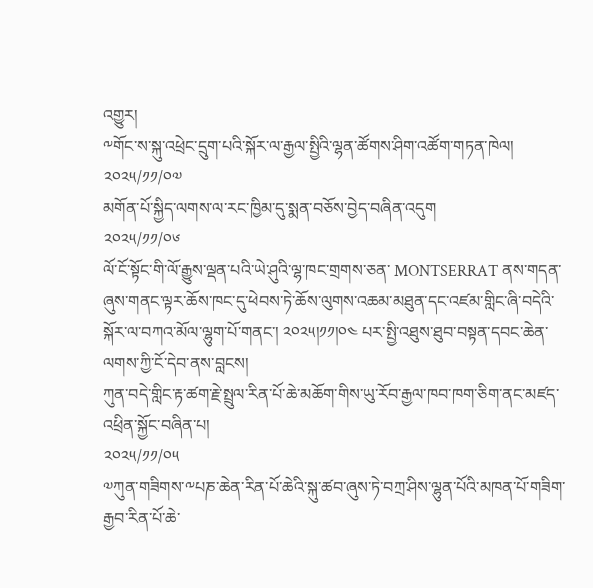འགྱུར།
༸གོང་ས་སྐུ་འཕྲེང་དྲུག་པའི་སྐོར་ལ་རྒྱལ་སྤྱིའི་ལྷན་ཚོགས་ཤིག་འཚོག་གཏན་ཁེལ།
༢༠༢༥/༡༡/༠༧
མགོན་པོ་སྐྱིད་ལགས་ལ་རང་ཁྱིམ་དུ་སྨན་བཅོས་བྱེད་བཞིན་འདུག
༢༠༢༥/༡༡/༠༦
ལོ་ངོ་སྟོང་གི་ལོ་རྒྱུས་ལྡན་པའི་ཡེ་ཤུའི་ལྷ་ཁང་གྲགས་ཅན་ MONTSERRAT ནས་གདན་ཞུས་གནང་ལྟར་ཆོས་ཁང་དུ་ཕེབས་ཏེ་ཆོས་ལུགས་འཆམ་མཐུན་དང་འཛམ་གླིང་ཞི་བདེའི་སྐོར་ལ་བཀའ་མོལ་ལྷུག་པོ་གནང་། ༢༠༢༥།༡༡།༠༤ པར་སྤྱི་འཐུས་ཐུབ་བསྟན་དབང་ཆེན་ལགས་ཀྱི་ངོ་དེབ་ནས་བླངས།
ཀུན་བདེ་གླིང་རྟ་ཚག་རྗེ་སྤྲུལ་རིན་པོ་ཆེ་མཆོག་གིས་ཡུ་རོབ་རྒྱལ་ཁབ་ཁག་ཅིག་ནང་མཛད་འཕྲིན་སྐྱོང་བཞིན་པ།
༢༠༢༥/༡༡/༠༥
༧ཀུན་གཟིགས་༸པཎ་ཆེན་རིན་པོ་ཆེའི་སྐུ་ཚབ་ཞུས་ཏེ་བཀྲ་ཤིས་ལྷུན་པོའི་མཁན་པོ་གཟིག་རྒྱབ་རིན་པོ་ཆེ་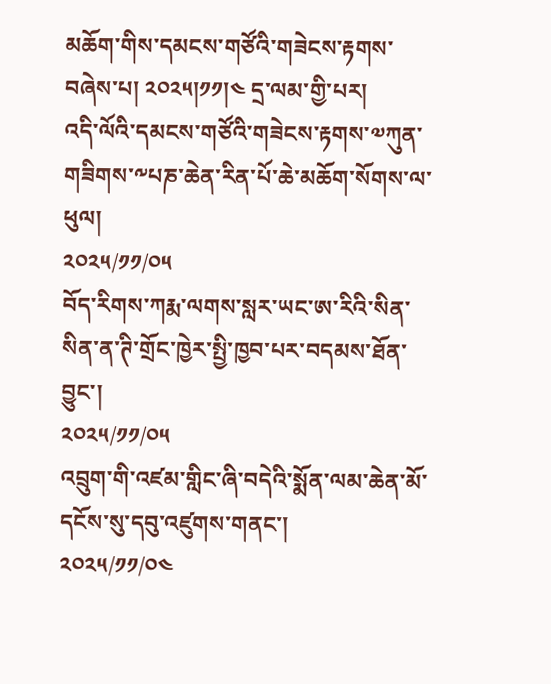མཆོག་གིས་དམངས་གཙོའི་གཟེངས་རྟགས་བཞེས་པ། ༢༠༢༥།༡༡།༤ དྲ་ལམ་གྱི་པར།
འདི་ལོའི་དམངས་གཙོའི་གཟེངས་རྟགས་༧ཀུན་གཟིགས་༸པཎ་ཆེན་རིན་པོ་ཆེ་མཆོག་སོགས་ལ་ཕུལ།
༢༠༢༥/༡༡/༠༥
བོད་རིགས་ཀརྨ་ལགས་སླར་ཡང་ཨ་རིའི་སིན་སིན་ན་ཊི་གྲོང་ཁྱེར་སྤྱི་ཁྱབ་པར་བདམས་ཐོན་བྱུང་།
༢༠༢༥/༡༡/༠༥
འབྲུག་གི་འཛམ་གླིང་ཞི་བདེའི་སྨོན་ལམ་ཆེན་མོ་དངོས་སུ་དབུ་འཛུགས་གནང་།
༢༠༢༥/༡༡/༠༤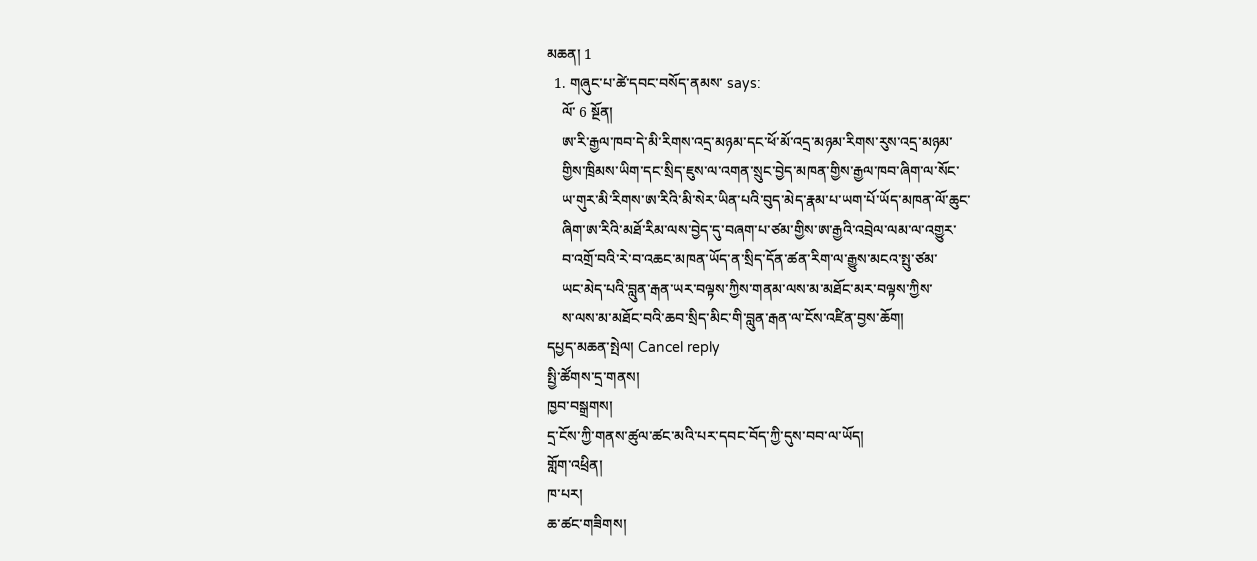མཆན། 1
  1. གཞུང་པ་ཚེ་དབང་བསོད་ནམས་ says:
    ལོ་ 6 སྔོན།
    ཨ་རི་རྒྱལ་ཁབ་དེ་མི་རིགས་འདྲ་མཉམ་དང་ཕོ་མོ་འདྲ་མཉམ་རིགས་རུས་འདྲ་མཉམ་
    གྱིས་ཁྲིམས་ཡིག་དང་སྲིད་ཇུས་ལ་འགན་སྲུང་བྱེད་མཁན་གྱིས་རྒྱལ་ཁབ་ཞིག་ལ་སོང་
    ཡ་གུར་མི་རིགས་ཨ་རིའི་མི་སེར་ཡིན་པའི་བུད་མེད་རྣམ་པ་ཡག་པོ་ཡོད་མཁན་ལོ་ཆུང་
    ཞིག་ཨ་རིའི་མཐོ་རིམ་ལས་བྱེད་དུ་བཞག་པ་ཙམ་གྱིས་ཨ་རྒྱའི་འབྲེལ་ལམ་ལ་འགྱུར་
    བ་འགྲོ་བའི་རེ་བ་འཆང་མཁན་ཡོད་ན་སྲིད་དོན་ཚན་རིག་ལ་རྒྱུས་མངའ་སྤུ་ཙམ་
    ཡང་མེད་པའི་བླུན་རྒན་ཡར་བལྟས་ཀྱིས་གནམ་ལས་མ་མཐོང་མར་བལྟས་ཀྱིས་
    ས་ལས་མ་མཐོང་བའི་ཆབ་སྲིད་མིང་གི་བླུན་རྒན་ལ་ངོས་འཛིན་བྱས་ཆོག།
དཔྱད་མཆན་སྤེལ། Cancel reply
སྤྱི་ཚོགས་དྲ་གནས།
ཁྱབ་བསྒྲགས།
དྲ་ངོས་ཀྱི་གནས་ཚུལ་ཚང་མའི་པར་དབང་བོད་ཀྱི་དུས་བབ་ལ་ཡོད།
གློག་འཕྲིན།
ཁ་པར།
ཆ་ཚང་གཟིགས།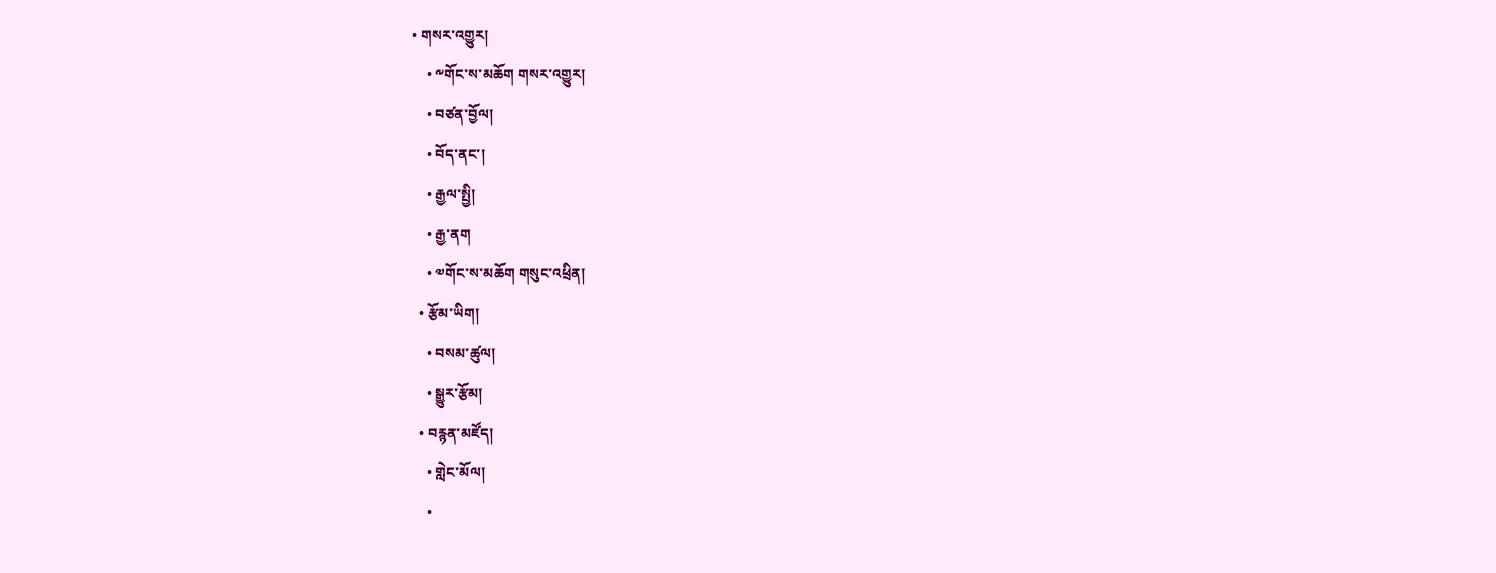• གསར་འགྱུར།
    • ༸གོང་ས་མཆོག གསར་འགྱུར།
    • བཙན་བྱོལ།
    • བོད་ནང་།
    • རྒྱལ་སྤྱི།
    • རྒྱ་ནག
    • ༧གོང་ས་མཆོག གསུང་འཕྲིན།
  • རྩོམ་ཡིག།
    • བསམ་ཚུལ།
    • སྒྱུར་རྩོམ།
  • བརྙན་མཛོད།
    • གླེང་མོལ།
    •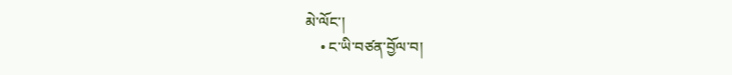མེ་ལོང་།
    • ང་ཡི་བཙན་བྱོལ་བ།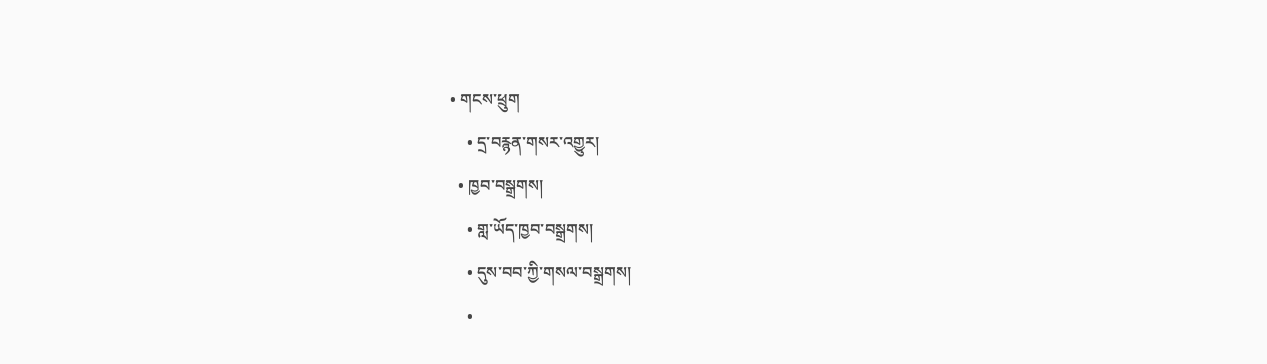• གངས་ཕྲུག
    • དྲ་བརྙན་གསར་འགྱུར།
  • ཁྱབ་བསྒྲགས།
    • གླ་ཡོད་ཁྱབ་བསྒྲགས།
    • དུས་བབ་ཀྱི་གསལ་བསྒྲགས།
    •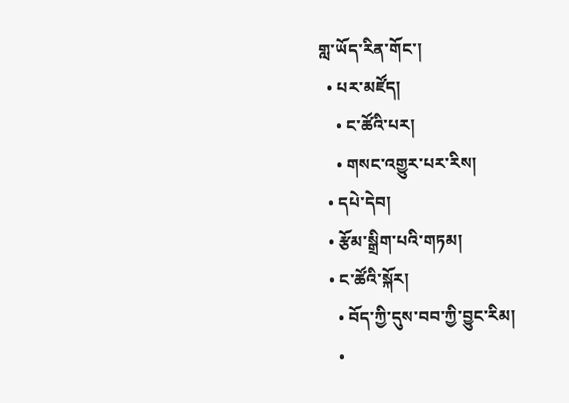གླ་ཡོད་རིན་གོང་།
  • པར་མཛོད།
    • ང་ཚོའི་པར།
    • གསང་འགྱུར་པར་རིས།
  • དཔེ་དེབ།
  • རྩོམ་སྒྲིག་པའི་གཏམ།
  • ང་ཚོའི་སྐོར།
    • བོད་ཀྱི་དུས་བབ་ཀྱི་བྱུང་རིམ།
    •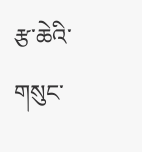རྩ་ཆེའི་གསུང་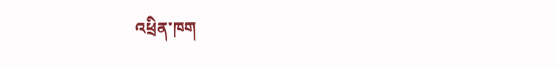འཕྲིན་ཁག